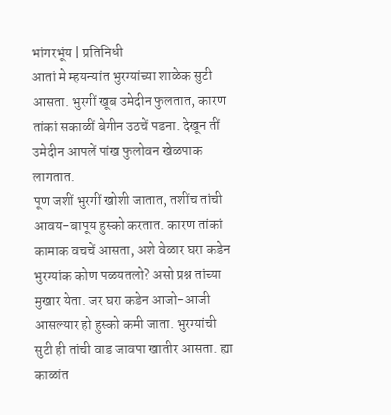भांगरभूंय | प्रतिनिधी
आतां मे म्हयन्यांत भुरग्यांच्या शाळेक सुटी आसता. भुरगीं खूब उमेदीन फुलतात, कारण तांकां सकाळीं बेगीन उठचें पडना. देखून तीं उमेदीन आपलें पांख फुलोवन खेळपाक लागतात.
पूण जशीं भुरगीं खोशी जातात, तशींच तांची आवय-बापूय हुस्को करतात. कारण तांकां कामाक वचचें आसता, अशे वेळार घरा कडेन भुरग्यांक कोण पळयतलो? असो प्रश्न तांच्या मुखार येता. जर घरा कडेन आजो-आजी आसल्यार हो हुस्को कमी जाता. भुरग्यांची सुटी ही तांची वाड जावपा खातीर आसता. ह्या काळांत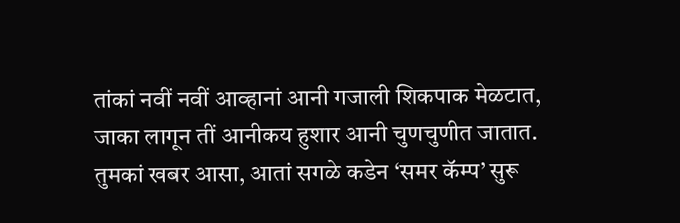तांकां नवीं नवीं आव्हानां आनी गजाली शिकपाक मेळटात, जाका लागून तीं आनीकय हुशार आनी चुणचुणीत जातात. तुमकां खबर आसा, आतां सगळे कडेन ‘समर कॅम्प’ सुरू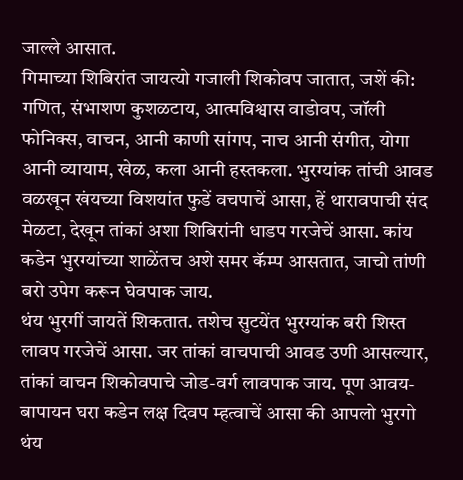जाल्ले आसात.
गिमाच्या शिबिरांत जायत्यो गजाली शिकोवप जातात, जशें की:
गणित, संभाशण कुशळटाय, आत्मविश्वास वाडोवप, जॉली फोनिक्स, वाचन, आनी काणी सांगप, नाच आनी संगीत, योगा आनी व्यायाम, खेळ, कला आनी हस्तकला. भुरग्यांक तांची आवड वळखून खंयच्या विशयांत फुडें वचपाचें आसा, हें थारावपाची संद मेळटा, देखून तांकां अशा शिबिरांनी धाडप गरजेचें आसा. कांय कडेन भुरग्यांच्या शाळेंतच अशे समर कॅम्प आसतात, जाचो तांणी बरो उपेग करून घेवपाक जाय.
थंय भुरगीं जायतें शिकतात. तशेच सुटयेंत भुरग्यांक बरी शिस्त लावप गरजेचें आसा. जर तांकां वाचपाची आवड उणी आसल्यार, तांकां वाचन शिकोवपाचे जोड-वर्ग लावपाक जाय. पूण आवय-बापायन घरा कडेन लक्ष दिवप म्हत्वाचें आसा की आपलो भुरगो थंय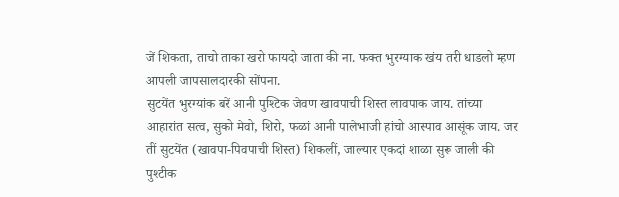जें शिकता, ताचो ताका खरो फायदो जाता की ना. फक्त भुरग्याक खंय तरी धाडलो म्हण आपली जापसालदारकी सोंपना.
सुटयेंत भुरग्यांक बरें आनी पुश्टिक जेवण खावपाची शिस्त लावपाक जाय. तांच्या आहारांत सत्व, सुको मेवो, शिरो, फळां आनी पालेभाजी हांचो आस्पाव आसूंक जाय. जर तीं सुटयेंत (खावपा-पिवपाची शिस्त) शिकलीं, जाल्यार एकदां शाळा सुरू जाली की पुश्टीक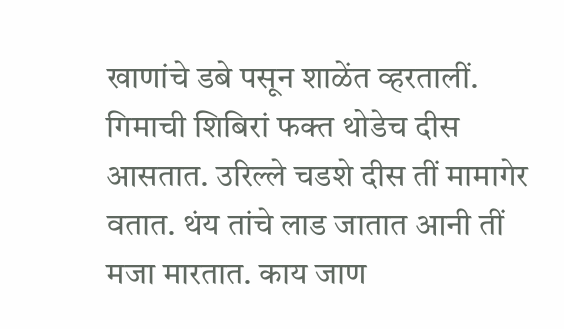खाणांचे डबे पसून शाळेंत व्हरतालीं.
गिमाची शिबिरां फक्त थोडेच दीस आसतात. उरिल्ले चडशे दीस तीं मामागेर वतात. थंय तांचे लाड जातात आनी तीं मजा मारतात. काय जाण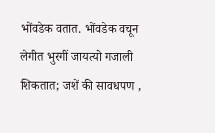भोंवडेक वतात. भोंवडेक वचून लेगीत भुरगीं जायत्यो गजाली शिकतात; जशें की सावधपण ,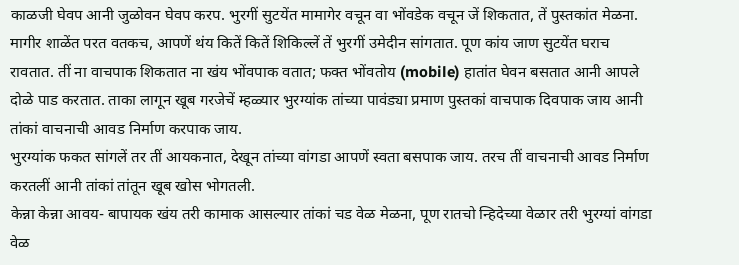काळजी घेवप आनी जुळोवन घेवप करप. भुरगीं सुटयेंत मामागेर वचून वा भोंवडेक वचून जें शिकतात, तें पुस्तकांत मेळना. मागीर शाळेंत परत वतकच, आपणें थंय कितें कितें शिकिल्लें तें भुरगीं उमेदीन सांगतात. पूण कांय जाण सुटयेंत घराच रावतात. तीं ना वाचपाक शिकतात ना खंय भोंवपाक वतात; फक्त भोंवतोय (mobile) हातांत घेवन बसतात आनी आपले दोळे पाड करतात. ताका लागून खूब गरजेचें म्हळ्यार भुरग्यांक तांच्या पावंड्या प्रमाण पुस्तकां वाचपाक दिवपाक जाय आनी तांकां वाचनाची आवड निर्माण करपाक जाय.
भुरग्यांक फकत सांगलें तर तीं आयकनात, देखून तांच्या वांगडा आपणें स्वता बसपाक जाय. तरच तीं वाचनाची आवड निर्माण करतलीं आनी तांकां तांतून खूब खोस भोगतली.
केन्ना केन्ना आवय- बापायक खंय तरी कामाक आसल्यार तांकां चड वेळ मेळना, पूण रातचो न्हिदेच्या वेळार तरी भुरग्यां वांगडा वेळ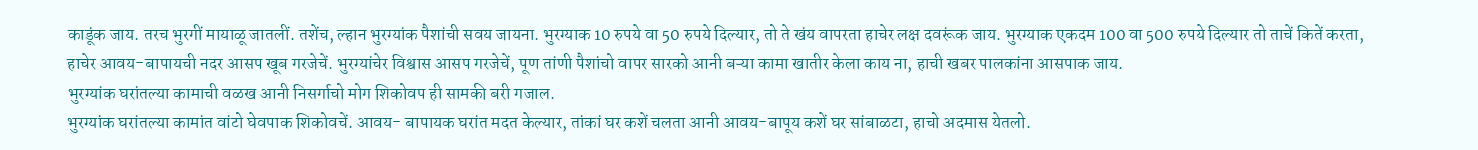काडूंक जाय. तरच भुरगीं मायाळू जातलीं. तशेंच, ल्हान भुरग्यांक पैशांची सवय जायना. भुरग्याक 10 रुपये वा 50 रुपये दिल्यार, तो ते खंय वापरता हाचेर लक्ष दवरूंक जाय. भुरग्याक एकदम 100 वा 500 रुपये दिल्यार तो ताचें कितें करता, हाचेर आवय-बापायची नदर आसप खूब गरजेचें. भुरग्यांचेर विश्वास आसप गरजेचें, पूण तांणी पैशांचो वापर सारको आनी बऱ्या कामा खातीर केला काय ना, हाची खबर पालकांना आसपाक जाय.
भुरग्यांक घरांतल्या कामाची वळख आनी निसर्गाचो मोग शिकोवप ही सामकी बरी गजाल.
भुरग्यांक घरांतल्या कामांत वांटो घेवपाक शिकोवचें. आवय- बापायक घरांत मदत केल्यार, तांकां घर कशें चलता आनी आवय-बापूय कशें घर सांबाळटा, हाचो अदमास येतलो.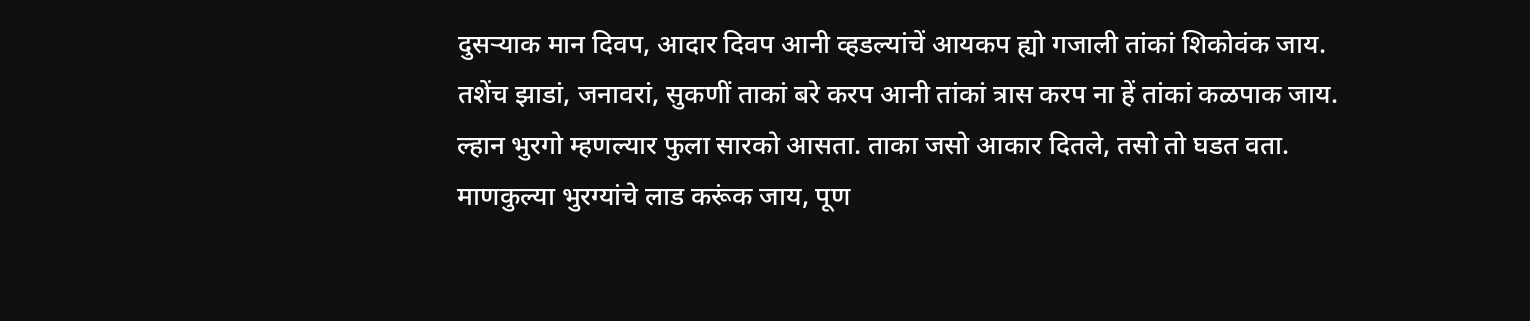दुसऱ्याक मान दिवप, आदार दिवप आनी व्हडल्यांचें आयकप ह्यो गजाली तांकां शिकोवंक जाय. तशेंच झाडां, जनावरां, सुकणीं ताकां बरे करप आनी तांकां त्रास करप ना हें तांकां कळपाक जाय.
ल्हान भुरगो म्हणल्यार फुला सारको आसता. ताका जसो आकार दितले, तसो तो घडत वता. माणकुल्या भुरग्यांचे लाड करूंक जाय, पूण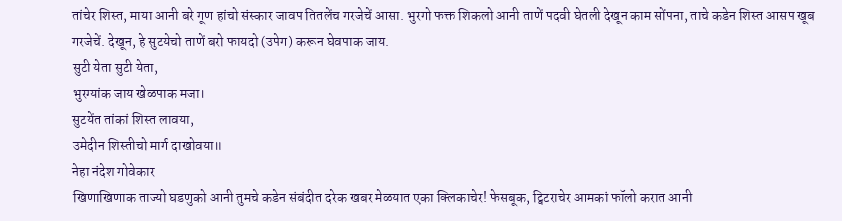तांचेर शिस्त, माया आनी बरे गूण हांचो संस्कार जावप तितलेंच गरजेचें आसा. भुरगो फक्त शिकलो आनी ताणें पदवी घेतली देखून काम सोंपना, ताचे कडेन शिस्त आसप खूब गरजेचें. देखून, हे सुटयेचो ताणें बरो फायदो (उपेग) करून घेवपाक जाय.
सुटी येता सुटी येता,
भुरग्यांक जाय खेळपाक मजा।
सुटयेंत तांकां शिस्त लावया,
उमेदीन शिस्तीचो मार्ग दाखोवया॥
नेहा नंदेश गोवेकार
खिणाखिणाक ताज्यो घडणुको आनी तुमचे कडेन संबंदीत दरेक खबर मेळयात एका क्लिकाचेर! फेसबूक, ट्विटराचेर आमकां फॉलो करात आनी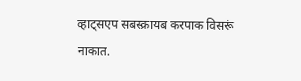व्हाट्सएप सबस्क्रायब करपाक विसरूं नाकात.